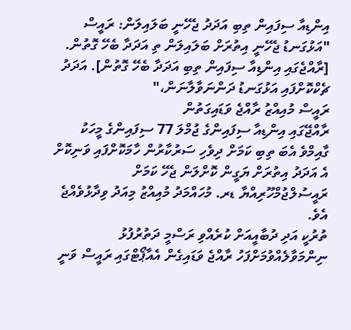އިންޑިއާ ސިފައިން ތިބި އަދަދު ޖެހޭނީ ބަލައިލަން: ރައީސް
"އަޅުގަނޑު ޖެހޭނީ އިތުރަށް ބަލައިލަން ތި އަދަދާ ބެހޭ ގޮތުން. [ރާއްޖެގައި އިންޑިއާ ސިފައިން ތިބި އަދަދާ ބެހޭ ގޮތުން]. އަދަދު ޗެކްކޮށްފައި އަޅުގަނޑު ދަންނަވާލާނަން،"
ރައީސް މުއިއްޒު ރާއްޖެ ވަޑައިގަތުން
ރާއްޖޭގައި އިންޑިއާ ސިފައިންގެ ޖުމްލަ 77 ސިފައިންގެ މީހަކު ގާއިމްވެ އެބަ ތިބި ކަމަށް ދިވެހި ސަރުކާރުން ހާމަކޮށްފައި ވަނިކޮށް އެ އަދަދު އިތުރަށް ޔަގީން ކޮށްލަން ޖެހޭ ކަމަށް ރައީސުލްޖުމްހޫރިއްޔާ ޑރ. މުހައްމަދު މުއިއްޒު މިއަދު ވިދާޅުވެއްޖެ އެވެ.
ތުރުކީ އަދި ދުބާއީއަށް ކުރެއްވި ރަސްމީ ދަތުރުފުޅު ނިންމަވާލެއްވުމަށްފަހު ރާއްޖެ ވަޑައިގެން އެއާޕޯޓްގައި ރައީސް ވަނީ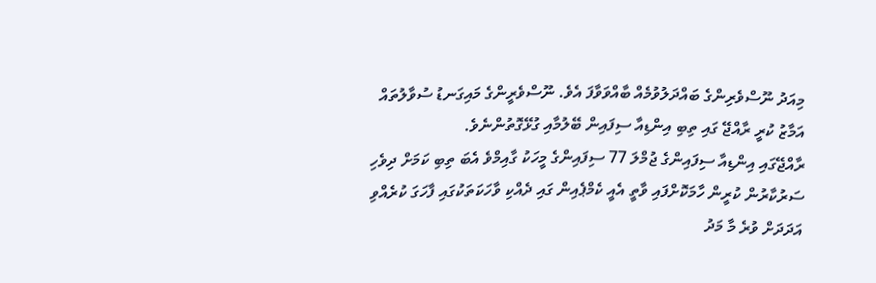މިއަދު ނޫސްވެރިންގެ ބައްދަލުވުމެއް ބާއްވަވާފަ އެވެ. ނޫސްވެރީންގެ މައިގަނޑު ސުވާލުތައް އަމާޒު ކުރީ ރާއްޖޭ ގައި ތިބި އިންޑިއާ ސިފައިން ބޭލުމާއި ގުޅޭގޮތުންނެވެ.
ރާއްޖޭގައި އިންޑިއާ ސިފައިންގެ ޖުމްލަ 77 ސިފައިންގެ މީހަކު ގާއިމްވެ އެބަ ތިބި ކަމަށް ދިވެހި ސަރުކާރުން ކުރީން ހާމަކޮށްފައި ވާތީ އެއީ ކެމްޕެއިން ގައި ދެއްކި ވާހަކަތަކުގައި ފާހަގަ ކުރެއްވި އަދަދަށް ވުރެ މާ މަދު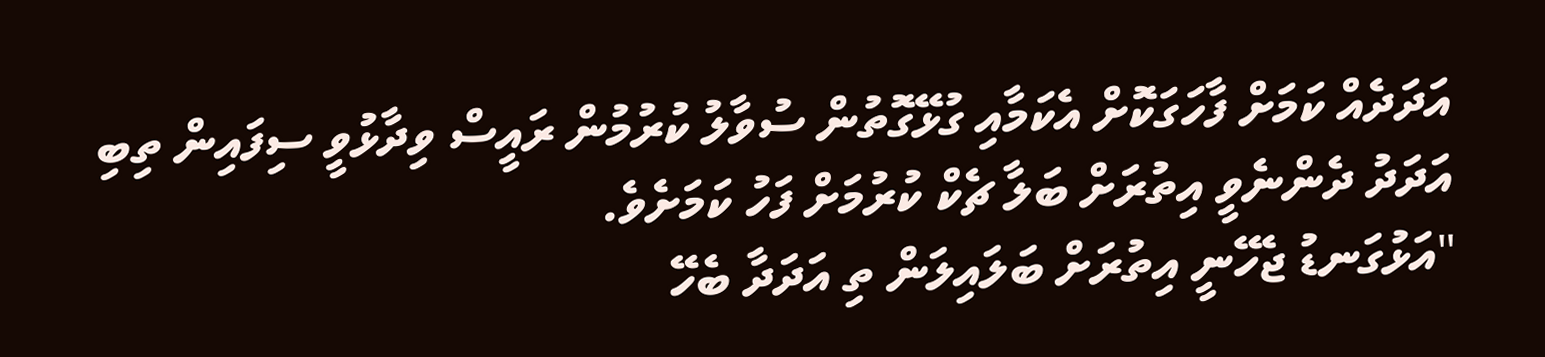އަދަދެއް ކަމަށް ފާހަގަކޮށް އެކަމާއި ގުޅޭގޮތުން ސުވާލު ކުރުމުން ރައީސް ވިދާޅުވީ ސިފައިން ތިބި އަދަދު ދެންނެވީ އިތުރަށް ބަލާ ޗެކް ކުރުމަށް ފަހު ކަމަށެވެ.
"އަޅުގަނޑު ޖެހޭނީ އިތުރަށް ބަލައިލަން ތި އަދަދާ ބެހޭ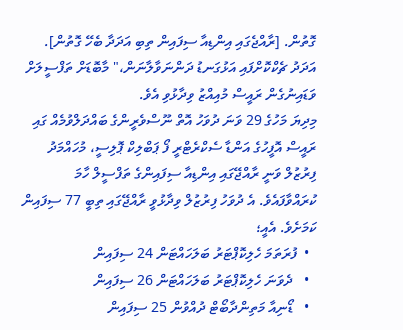ގޮތުން. [ރާއްޖެގައި އިންޑިއާ ސިފައިން ތިބި އަދަދާ ބެހޭ ގޮތުން]. އަދަދު ޗެކްކޮށްފައި އަޅުގަނޑު ދަންނަވާލާނަން،" މާބޮޑަށް ތަފްސީލަށް ވަޑައިނުގެން ރައީސް މުއިއްޒު ވިދާޅުވި އެވެ.
މިދިޔަ މަހުގެ 29 ވަނަ ދުވަހު އޮތް ނޫސްވެރީންގެ ބައްދަލްވުމެއް ގައި ރައީސް އޮފީހުގެ އަންޑާ ސެކްރެޓްރީ ފޯ ޕަބްލިކް ޕޮލިސީ، މުހައްމަދު ފިރުޒުލް ވަނީ ރާއްޖޭގައި އިންޑިއާ ސިފައިންގެ ތަފްސީލް ހާމަ ކުރައްވާފައެވެ. އެ ދުވަހު ފިރުޒުލް ވިދާޅުވީ ރާއްޖޭގައި ތިބީ 77 ސިފައިން ކަމަށެވެ. އެއީ؛
  •  ފުރަތަމަ ހެލިކޮޕްޓަރު ބަލަހައްޓަން 24 ސިފައިން
  •   ދެވަނަ ހެލިކޮޕްޓަރު ބަލަހައްޓަން 26 ސިފައިން
  •   ޑޯނިއާ މަތިންދާބޯޓް ދުއްވުން 25 ސިފައިން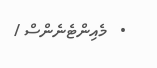•   މެއިންޓެނެންސް /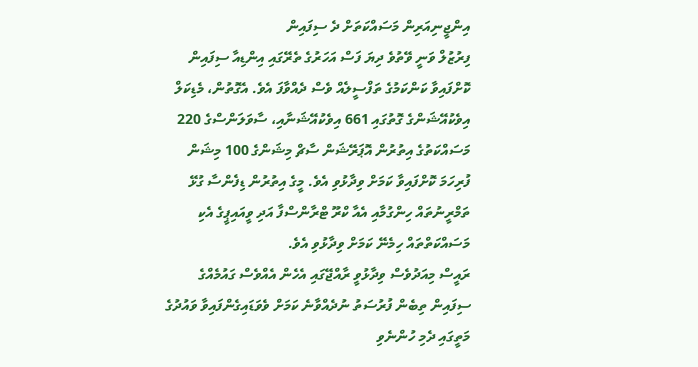އިންޖީނިއަރިން މަސައްކަތަށް ދެ ސިފައިން
ފިރުޒުލް ވަނީ ވޭތުވެ ދިޔަ ފަސް އަހަރުގެ ތެރޭގައި އިންޑިއާ ސިފައިން ކޮށްފައިވާ ކަންކަމުގެ ތަފްސީލެއް ވެސް ދެއްވާފަ އެވެ. އެގޮތުން، މެޑިކަލް އިވެކުއޭޝަންގެ ގޮތުގައި 661 އިވެކުއޭޝަނާއި، ސާވަލަންސްގެ 220 މަސައްކަތުގެ އިތުރުން އޮޕަރޭޝަން ސާޗް މިޝަންގެ 100 މިޝަން ފުރިހަމަ ކޮށްފައިވާ ކަމަށް ވިދާޅުވި އެވެ. މީގެ އިތުރުން ޑިފެންސާ ގުޅޭ ތަމްރީނުތައް ހިންގުމާއި އެއާ ކްރޫ ޓްރާންސްފާ އަދި ވީއައިޕީގެ އެކި މަސައްކަތްތައް ހިމެނޭ ކަމަށް ވިދާޅުވި އެވެ.
ރައީސް މިއަދުވެސް ވިދާޅުވީ ރާއްޖޭގައި އެހެން އެއްވެސް ގައުމެއްގެ ސިފައިން ތިބެން ފުރުސަތު ނުދެއްވާނެ ކަމަށް ވެވަޑައިގެންފައިވާ ވައުދުގެ މަތީގައި ދެމި ހުންނެވި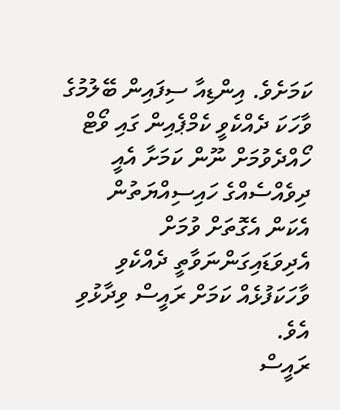ކަމަށެވެ. އިންޑިއާ ސިފައިން ބޭލުމުގެ ވާހަކަ ދެއްކެވީ ކެމްޕެއިން ގައި ވޯޓް ހޯއްދެވުމަށް ނޫން ކަމަށާ އެއީ ދިވެއްސެއްގެ ހައިސިއްޔަތުން އެކަން އެގޮތަށް ވުމަށް އެދިވަޑައިގަންނަވާތީ ދެއްކެވި ވާހަކަފުޅެއް ކަމަށް ރައީސް ވިދާޅުވި އެވެ.
ރައީސް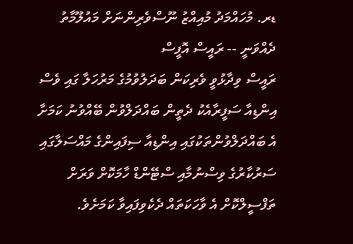ޑރ. މުހައްމަދު މުއިއްޒު ނޫސްވެރިންނަށް މައުލޫމާތު ދެއްވަނީ -- ރައީސް އޮފީސް
ރައީސް ވިދާޅުވީ ވެރިކަން ބަދަލުވުމުގެ މަރުހަލާ ގައި ވެސް އިންޑިއާ ސަފީރާއެކު ދެތީން ބައްދަލްވުން ބޭއްވުނު ކަމަށާ އެ ބައްދަލްވުންތަކުގައި އިންޑިއާ ސިފައިންގެ މައްސަލާގައި ސަރުކާރުގެ ވިސްނުމާއި ސްޓޭންޑް ހާމަކޮށް ވަރަށް ތަފްސީލްކޮށް އެ ވާހަކަތައް ދެކެވިފައިވާ ކަމަށެވެ.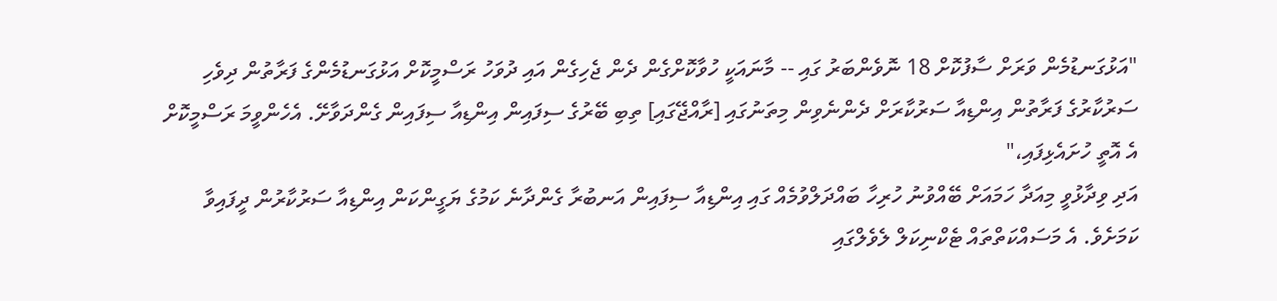"އަޅުގަނޑުމެން ވަރަށް ސާފުކޮށް 18 ނޮވެންބަރު ގައި -- މާނައަކީ ހުވާކޮށްގެން ދެން ޖެހިގެން އައި ދުވަހު ރަސްމީކޮށް އަޅުގަނޑުމެންގެ ފަރާތުން ދިވެހި ސަރުކާރުގެ ފަރާތުން އިންޑިއާ ސަރުކާރަށް ދެންނެވިން މިތަނުގައި [ރާއްޖޭގައި] ތިބި ބޭރުގެ ސިފައިން އިންޑިއާ ސިފައިން ގެންދަވާށޭ. އެހެންވީމަ ރަސްމީކޮށް އެ އޮތީ ހުށައެޅިފައި،"
އަދި ވިދާޅުވީ މިއަދާ ހަމައަށް ބޭއްވުނު ހުރިހާ ބައްދަލްވުމެއް ގައި އިންޑިއާ ސިފައިން އަނބުރާ ގެންދާނެ ކަމުގެ ޔަގީންކަން އިންޑިއާ ސަރުކާރުން ދީފައިވާ ކަމަށެވެ. އެ މަސައްކަތްތައް ޓެކްނިކަލް ލެވެލްގައި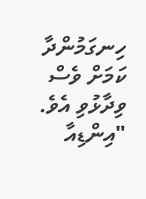ހިނގަމުންދާ ކަމަށް ވެސް ވިދާޅުވި އެވެ.
"އިންޑިއާ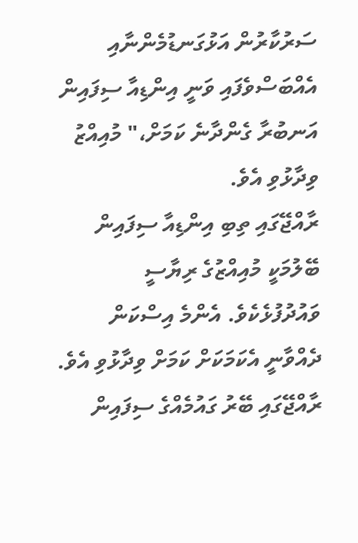ސަރުކާރުން އަޅުގަނޑުމެންނާއި އެއްބަސްވެފައި ވަނީ އިންޑިއާ ސިފައިން އަނބުރާ ގެންދާނެ ކަމަށް،" މުއިއްޒު ވިދާޅުވި އެވެ.
ރާއްޖޭގައި ތިބި އިންޑިއާ ސިފައިން ބޭލުމަކީ މުއިއްޒުގެ ރިޔާސީ ވައުދުފުޅެކެވެ. އެންމެ އިސްކަން ދެއްވާނީ އެކަމަކަށް ކަމަށް ވިދާޅުވި އެވެ. ރާއްޖޭގައި ބޭރު ގައުމެއްގެ ސިފައިން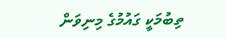ތިބުމަކީ ގައުމުގެ މިނިވަން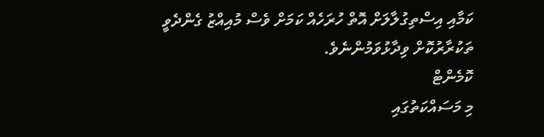ކަމާއި އިސްތިގުލާލަށް އޮތް ހުރަހެއް ކަމަށް ވެސް މުއިއްޒު ގެންދެވީ ތަކުރާރުކޮށް ވިދާޅުވަމުންނެވެ.
ކޮމެންޓް
މި މަސައްކަތުގައި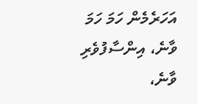އަހަރެމެން ހަމަ ހަމަ ވާނެ، އިންސާފުވެރި ވާނެ،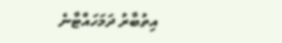އިތުބާރު ދަމަހައްޓާނެ